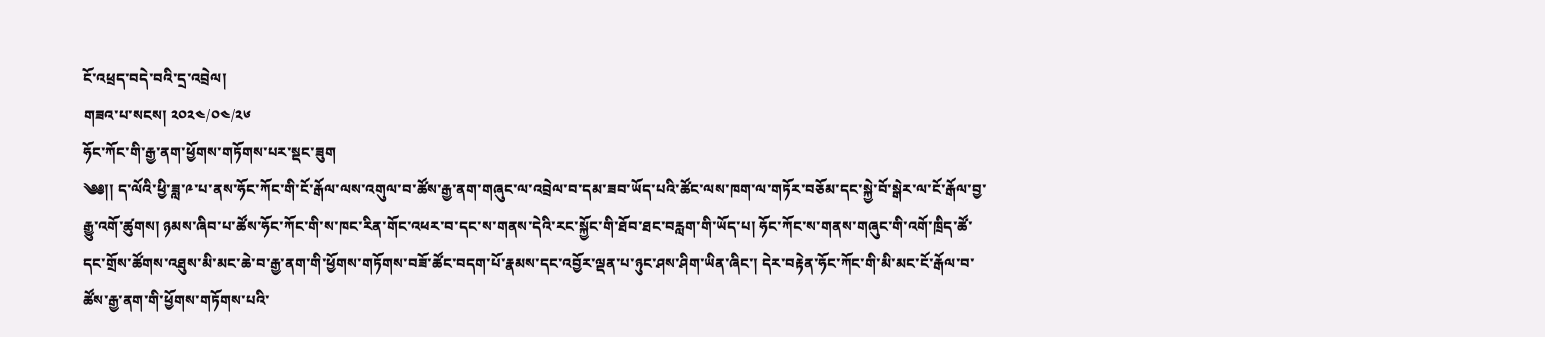ངོ་འཕྲད་བདེ་བའི་དྲ་འབྲེལ།
གཟའ་པ་སངས། ༢༠༢༤/༠༤/༢༦
ཧོང་ཀོང་གི་རྒྱ་ནག་ཕྱོགས་གཏོགས་པར་སྡང་ཟུག
༄༅།། ད་ལོའི་ཕྱི་ཟླ་༩་པ་ནས་ཧོང་ཀོང་གི་ངོ་རྒོལ་ལས་འགུལ་བ་ཚོས་རྒྱ་ནག་གཞུང་ལ་འབྲེལ་བ་དམ་ཟབ་ཡོད་པའི་ཚོང་ལས་ཁག་ལ་གཏོར་བཅོམ་དང་སྐྱེ་བོ་སྒེར་ལ་ངོ་རྒོལ་བྱ་རྒྱུ་འགོ་ཚུགས། ཉམས་ཞིབ་པ་ཚོས་ཧོང་ཀོང་གི་ས་ཁང་རིན་གོང་འཕར་བ་དང་ས་གནས་དེའི་རང་སྐྱོང་གི་ཐོབ་ཐང་བརླག་གི་ཡོད་པ། ཧོང་ཀོང་ས་གནས་གཞུང་གི་འགོ་ཁྲིད་ཚོ་དང་གྲོས་ཚོགས་འཐུས་མི་མང་ཆེ་བ་རྒྱ་ནག་གི་ཕྱོགས་གཏོགས་བཟོ་ཚོང་བདག་པོ་རྣམས་དང་འབྱོར་ལྡན་པ་ཉུང་ཤས་ཤིག་ཡིན་ཞིང་། དེར་བརྟེན་ཧོང་ཀོང་གི་མི་མང་ངོ་རྒོལ་བ་ཚོས་རྒྱ་ནག་གི་ཕྱོགས་གཏོགས་པའི་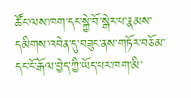ཚོང་ལས་ཁག་དང་སྐྱེ་བོ་སྒེར་པ་རྣམས་དམིགས་འབེན་དུ་བཟུང་ནས་གཏོར་བཅོམ་དང་ངོ་རྒོལ་བྱེད་ཀྱི་ཡོད་པར་ཁག་མི་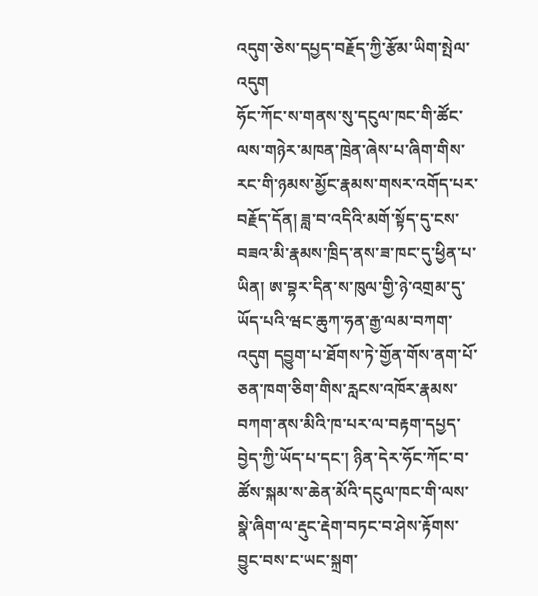འདུག་ཅེས་དཔྱད་བརྗོད་ཀྱི་རྩོམ་ཡིག་སྤེལ་འདུག
ཧོང་ཀོང་ས་གནས་སུ་དངུལ་ཁང་གི་ཚོང་ལས་གཉེར་མཁན་ཁྲེན་ཞེས་པ་ཞིག་གིས་རང་གི་ཉམས་མྱོང་རྣམས་གསར་འགོད་པར་བརྗོད་དོན། ཟླ་བ་འདིའི་མགོ་སྟོད་དུ་ངས་བཟའ་མི་རྣམས་ཁྲིད་ནས་ཟ་ཁང་དུ་ཕྱིན་པ་ཡིན། ཨ་བྷར་དིན་ས་ཁུལ་གྱི་ཉེ་འགྲམ་དུ་ཡོད་པའི་ཝང་ཆུཀ་ཧན་རྒྱ་ལམ་བཀག་འདུག དབྱུག་པ་ཐོགས་ཏེ་གྱོན་གོས་ནག་པོ་ཅན་ཁག་ཅིག་གིས་རླངས་འཁོར་རྣམས་བཀག་ནས་མིའི་ཁ་པར་ལ་བརྟག་དཔྱད་བྱེད་ཀྱི་ཡོད་པ་དང་། ཉིན་དེར་ཧོང་ཀོང་བ་ཚོས་སྐམ་ས་ཆེན་མོའི་དངུལ་ཁང་གི་ལས་སྣེ་ཞིག་ལ་རྡུང་རྡེག་བཏང་བ་ཤེས་རྟོགས་བྱུང་བས་ང་ཡང་སྐྲག་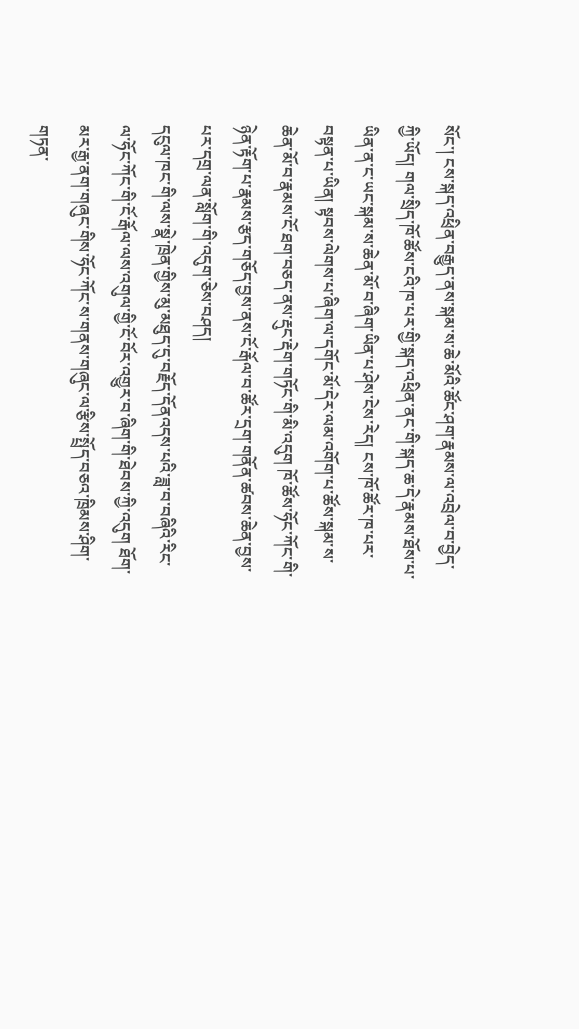སོང་། ངས་སྐད་འཕྲིན་བརྒྱུད་ནས་སྐམ་ས་ཆེ་མོའི་ཚོང་ཤག་རྣམས་ལ་འབྲེལ་བ་བྱེད་ཀྱི་ཡོད། གལ་སྲིད་ཁོ་ཚོས་ངའི་ཁ་པར་གྱི་སྐད་འཕྲིན་ནང་གི་སྐད་ཆ་དེ་རྣམས་ཐོས་པ་ཡིན་ན་ང་ཡང་སྐམ་ས་ཆེན་མོ་བ་ཞིག་ཡིན་པ་ཤེས་ངེས་རེད། ངས་ཁོ་ཚོར་ཁ་པར་བསྟན་པ་ཡིན། སྟབས་ལེགས་པ་ཞིག་ལ་དགོང་མོ་དེར་ལམ་འགོག་པ་ཚོས་སྐམ་ས་ཆེན་མོ་བ་རྣམས་ངོ་ཐག་བཅད་ནས་རྡུང་རྡེག་གཏོང་གི་མི་འདུག ཁོ་ཚོས་ཧོང་ཀོང་གི་ཉེན་རྟོག་པ་རྣམས་རྩད་གཅོད་བྱས་ནས་ངོ་རྒོལ་བ་ཚོར་དྲག་གནོན་ཚབས་ཆེན་བྱས་པར་དགྲ་ལན་སློག་གི་འདུག་ཅེས་བཤད།
དངུལ་ཁང་གི་ལས་སྣེ་ཁྲེན་གྱིས་མུ་མཐུད་དུ་བརྗོད་དོནའདས་པའི་ཟླ་བ་བཞིའི་རིང་ལ་ཧོང་ཀོང་གི་ངོ་རྒོལ་ལས་འགུལ་གྱི་ངོ་བོར་འགྱུར་བ་ཞིག་གི་ཐེབས་ཀྱི་འདུག ཐོག་མར་རྒྱ་ནག་གཞུང་གིས་ཧོང་ཀོང་ས་གནས་གཞུང་ལ་རྩིས་སྤྲོད་བཅའ་ཁྲིམས་ཤིག་གཏན་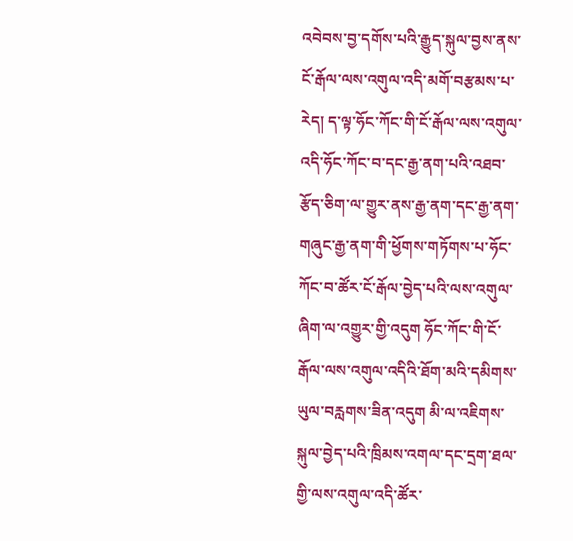འབེབས་བྱ་དགོས་པའི་རྒྱུད་སྐུལ་བྱས་ནས་ངོ་རྒོལ་ལས་འགུལ་འདི་མགོ་བརྩམས་པ་རེད། ད་ལྟ་ཧོང་ཀོང་གི་ངོ་རྒོལ་ལས་འགུལ་འདི་ཧོང་ཀོང་བ་དང་རྒྱ་ནག་པའི་འཐབ་རྩོད་ཅིག་ལ་གྱུར་ནས་རྒྱ་ནག་དང་རྒྱ་ནག་གཞུང་རྒྱ་ནག་གི་ཕྱོགས་གཏོགས་པ་ཧོང་ཀོང་བ་ཚོར་ངོ་རྒོལ་བྱེད་པའི་ལས་འགུལ་ཞིག་ལ་འགྱུར་གྱི་འདུག ཧོང་ཀོང་གི་ངོ་རྒོལ་ལས་འགུལ་འདིའི་ཐོག་མའི་དམིགས་ཡུལ་བརླགས་ཟིན་འདུག མི་ལ་འཇིགས་སྐུལ་བྱེད་པའི་ཁྲིམས་འགལ་དང་དྲག་ཐལ་གྱི་ལས་འགུལ་འདི་ཚོར་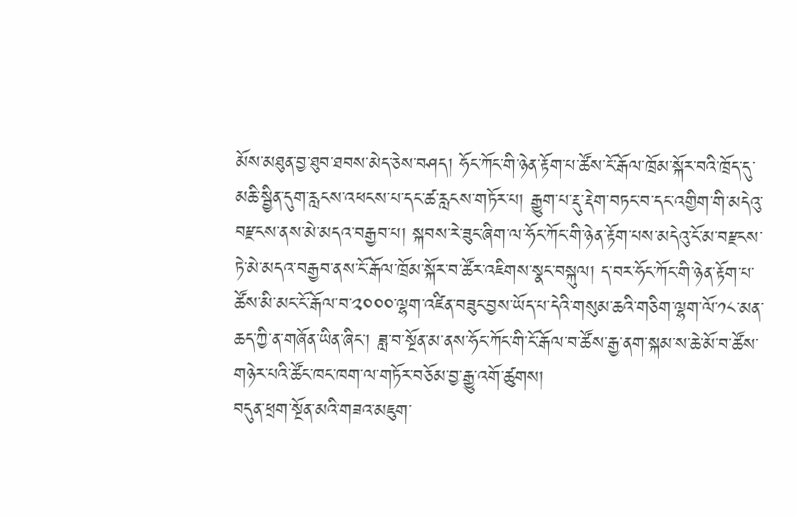མོས་མཐུན་བྱ་ཐུབ་ཐབས་མེད་ཅེས་བཤད། ཧོང་ཀོང་གི་ཉེན་རྟོག་པ་ཚོས་ངོ་རྒོལ་ཁྲོམ་སྐོར་བའི་ཁྲོད་དུ་མཆི་སྦྱིན་དུག་རླངས་འཕངས་པ་དང་ཚ་རླངས་གཏོར་པ། རྒྱུག་པ་རྡུ་རྡེག་བཏང་བ་དང་འགྱིག་གི་མདེའུ་བརྫངས་ནས་མེ་མདའ་བརྒྱབ་པ། སྐབས་རེ་ཟུང་ཞིག་ལ་ཧོང་ཀོང་གི་ཉེན་རྟོག་པས་མདེའུ་ངོ་མ་བརྫངས་ཏེ་མེ་མདའ་བརྒྱབ་ནས་ངོ་རྒོལ་ཁྲོམ་སྐོར་བ་ཚོར་འཇིགས་སྣང་བསྐུལ། ད་བར་ཧོང་ཀོང་གི་ཉེན་རྟོག་པ་ཚོས་མི་མང་ངོ་རྒོལ་བ་༢༠༠༠་ལྷག་འཛིན་བཟུང་བྱས་ཡོད་པ་དེའི་གསུམ་ཆའི་གཅིག་ལྷག་ལོ་༡༨་མན་ཆད་ཀྱི་ན་གཞོན་ཡིན་ཞིང་། ཟླ་བ་སྔོན་མ་ནས་ཧོང་ཀོང་གི་ངོ་རྒོལ་བ་ཚོས་རྒྱ་ནག་སྐམ་ས་ཆེ་མོ་བ་ཚོས་གཉེར་པའི་ཚོང་ཁང་ཁག་ལ་གཏོར་བཅོམ་བྱ་རྒྱུ་འགོ་ཚུགས།
བདུན་ཕྲག་སྔོན་མའི་གཟའ་མཇུག་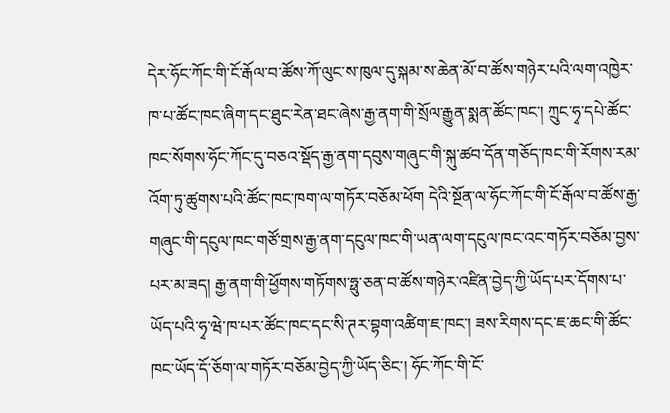དེར་ཧོང་ཀོང་གི་ངོ་རྒོལ་བ་ཚོས་ཀོ་ལུང་ས་ཁུལ་དུ་སྐམ་ས་ཆེན་མོ་བ་ཚོས་གཉེར་པའི་ལག་འཁྱེར་ཁ་པ་ཚོང་ཁང་ཞིག་དང་ཐུང་རེན་ཐང་ཞེས་རྒྱ་ནག་གི་སྲོལ་རྒྱུན་སྨན་ཚོང་ཁང་། ཀྲུང་ཧྭ་དཔེ་ཚོང་ཁང་སོགས་ཧོང་ཀོང་དུ་བཅའ་སྡོད་རྒྱ་ནག་དབུས་གཞུང་གི་སྐུ་ཚབ་དོན་གཅོད་ཁང་གི་རོགས་རམ་འོག་ཏུ་ཚུགས་པའི་ཚོང་ཁང་ཁག་ལ་གཏོར་བཅོམ་ཕོག དེའི་སྔོན་ལ་ཧོང་ཀོང་གི་ངོ་རྒོལ་བ་ཚོས་རྒྱ་གཞུང་གི་དངུལ་ཁང་གཙོ་གྲས་རྒྱ་ནག་དངུལ་ཁང་གི་ཡན་ལག་དངུལ་ཁང་འང་གཏོར་བཅོམ་བྱས་པར་མ་ཟད། རྒྱ་ནག་གི་ཕྱོགས་གཏོགས་ཧྥུ་ཅན་བ་ཚོས་གཉེར་འཛིན་བྱེད་ཀྱི་ཡོད་པར་དོགས་པ་ཡོད་པའི་ཧྭ་ཝེ་ཁ་པར་ཚོང་ཁང་དང་སི་ཊར་བྷག་འཚིག་ཇ་ཁང་། ཟས་རིགས་དང་ཇ་ཆང་གི་ཚོང་ཁང་ཡོད་དོ་ཅོག་ལ་གཏོར་བཅོམ་བྱེད་ཀྱི་ཡོད་ཅིང་། ཧོང་ཀོང་གི་ངོ་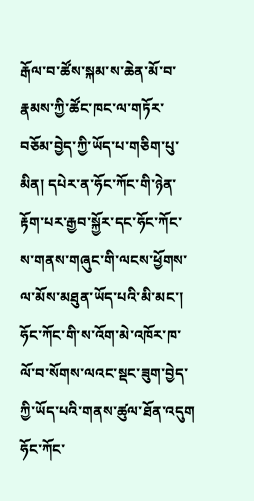རྒོལ་བ་ཚོས་སྐམ་ས་ཆེན་མོ་བ་རྣམས་ཀྱི་ཚོང་ཁང་ལ་གཏོར་བཅོམ་བྱེད་ཀྱི་ཡོད་པ་གཅིག་པུ་མིན། དཔེར་ན་ཧོང་ཀོང་གི་ཉེན་རྟོག་པར་རྒྱབ་སྐྱོར་དང་ཧོང་ཀོང་ས་གནས་གཞུང་གི་ལངས་ཕྱོགས་ལ་མོས་མཐུན་ཡོད་པའི་མི་མང་། ཧོང་ཀོང་གི་ས་འོག་མེ་འཁོར་ཁ་ལོ་བ་སོགས་ལའང་སྡང་ཟུག་བྱེད་ཀྱི་ཡོད་པའི་གནས་ཚུལ་ཐོན་འདུག
ཧོང་ཀོང་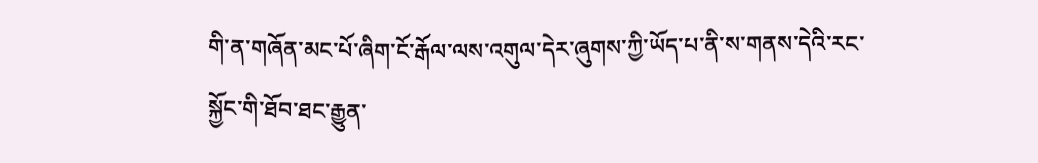གི་ན་གཞོན་མང་པོ་ཞིག་ངོ་རྒོལ་ལས་འགུལ་དེར་ཞུགས་ཀྱི་ཡོད་པ་ནི་ས་གནས་དེའི་རང་སྐྱོང་གི་ཐོབ་ཐང་རྒྱུན་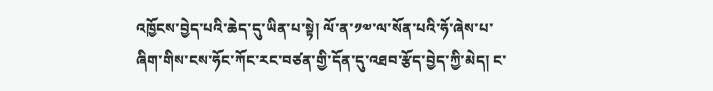འཁྱོངས་བྱེད་པའི་ཆེད་དུ་ཡིན་པ་སྟེ། ལོ་ན་༡༧་ལ་སོན་པའི་ཧོ་ཞེས་པ་ཞིག་གིས་ངས་ཧོང་ཀོང་རང་བཙན་གྱི་དོན་དུ་འཐབ་རྩོད་བྱེད་ཀྱི་མེད། ང་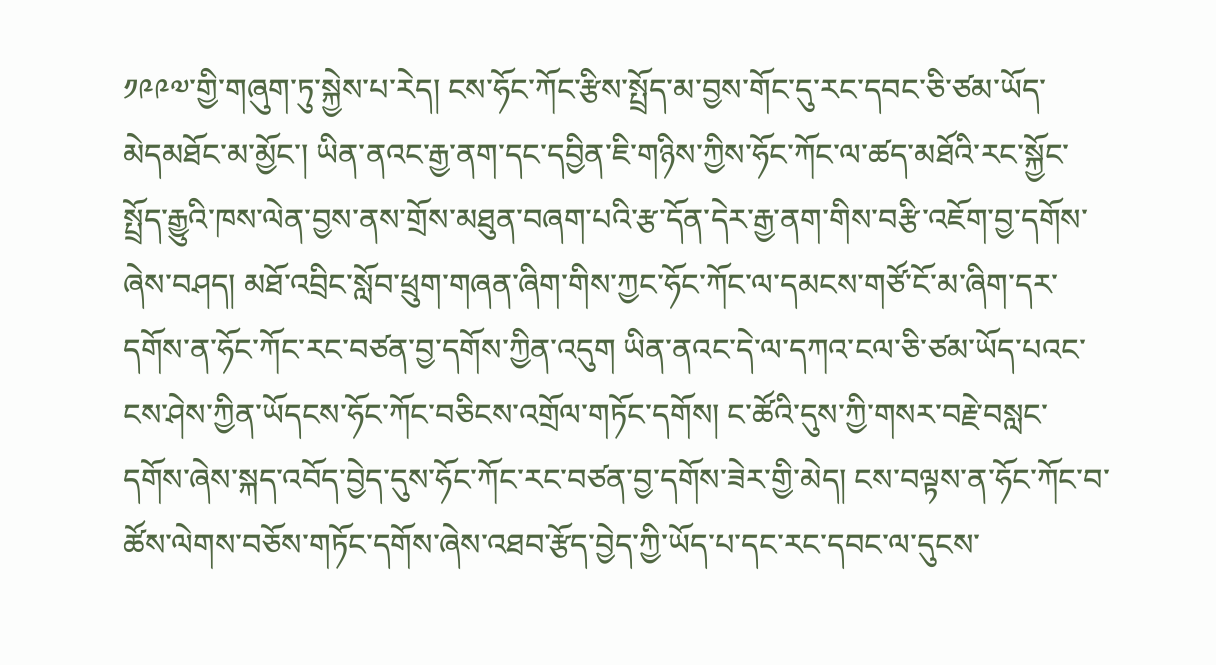༡༩༩༧་གྱི་གཞུག་ཏུ་སྐྱེས་པ་རེད། ངས་ཧོང་ཀོང་རྩིས་སྤྲོད་མ་བྱས་གོང་དུ་རང་དབང་ཅི་ཙམ་ཡོད་མེདམཐོང་མ་མྱོང་། ཡིན་ནའང་རྒྱ་ནག་དང་དབྱིན་ཇི་གཉིས་ཀྱིས་ཧོང་ཀོང་ལ་ཚད་མཐོའི་རང་སྐྱོང་སྤྲོད་རྒྱུའི་ཁས་ལེན་བྱས་ནས་གྲོས་མཐུན་བཞག་པའི་རྩ་དོན་དེར་རྒྱ་ནག་གིས་བརྩི་འཇོག་བྱ་དགོས་ཞེས་བཤད། མཐོ་འབྲིང་སློབ་ཕྲུག་གཞན་ཞིག་གིས་ཀྱང་ཧོང་ཀོང་ལ་དམངས་གཙོ་ངོ་མ་ཞིག་དར་དགོས་ན་ཧོང་ཀོང་རང་བཙན་བྱ་དགོས་ཀྱིན་འདུག ཡིན་ནའང་དེ་ལ་དཀའ་ངལ་ཅི་ཙམ་ཡོད་པའང་ངས་ཤེས་ཀྱིན་ཡོདངས་ཧོང་ཀོང་བཅིངས་འགྲོལ་གཏོང་དགོས། ང་ཚོའི་དུས་ཀྱི་གསར་བརྗེ་བསླང་དགོས་ཞེས་སྐད་འབོད་བྱེད་དུས་ཧོང་ཀོང་རང་བཙན་བྱ་དགོས་ཟེར་གྱི་མེད། ངས་བལྟས་ན་ཧོང་ཀོང་བ་ཚོས་ལེགས་བཅོས་གཏོང་དགོས་ཞེས་འཐབ་རྩོད་བྱེད་ཀྱི་ཡོད་པ་དང་རང་དབང་ལ་དུངས་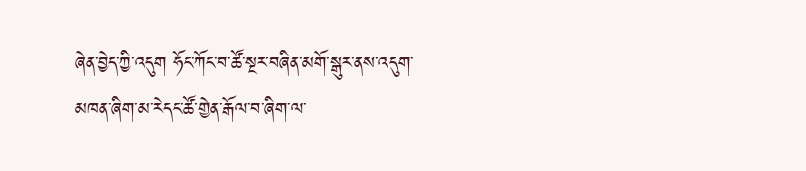ཞེན་བྱེད་ཀྱི་འདུག ཧོང་ཀོང་བ་ཚོ་སྔར་བཞིན་མགོ་སྒུར་ནས་འདུག་མཁན་ཞིག་མ་རེདང་ཚོ་གྱེན་རྒོལ་བ་ཞིག་ལ་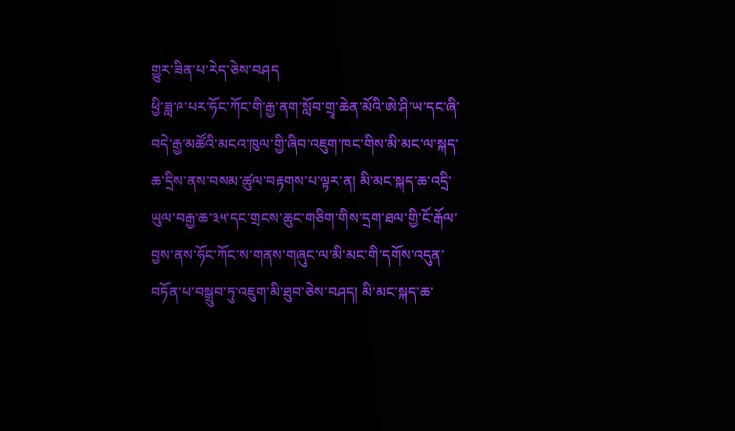གྱུར་ཟིན་པ་རེད་ཅེས་བཤད
ཕྱི་ཟླ་༩་པར་ཧོང་ཀོང་གི་རྒྱ་ནག་སློབ་གྲྭ་ཆེན་མོའི་ཨེ་ཤི་ཡ་དང་ཞི་བདེ་རྒྱ་མཚོའི་མངའ་ཁུལ་གྱི་ཞིབ་འཇུག་ཁང་གིས་མི་མང་ལ་སྐད་ཆ་དྲིས་ནས་བསམ་ཚུལ་བརྟགས་པ་ལྟར་ན། མི་མང་སྐད་ཆ་འདྲི་ཡུལ་བརྒྱ་ཆ་༣༥་དང་གྲངས་ཆུང་གཅིག་གིས་དྲག་ཐལ་གྱི་ངོ་རྒོལ་བྱས་ནས་ཧོང་ཀོང་ས་གནས་གཞུང་ལ་མི་མང་གི་དགོས་འདུན་བཏོན་པ་བསྒྲུབ་ཏུ་འཇུག་མི་ཐུབ་ཅེས་བཤད། མི་མང་སྐད་ཆ་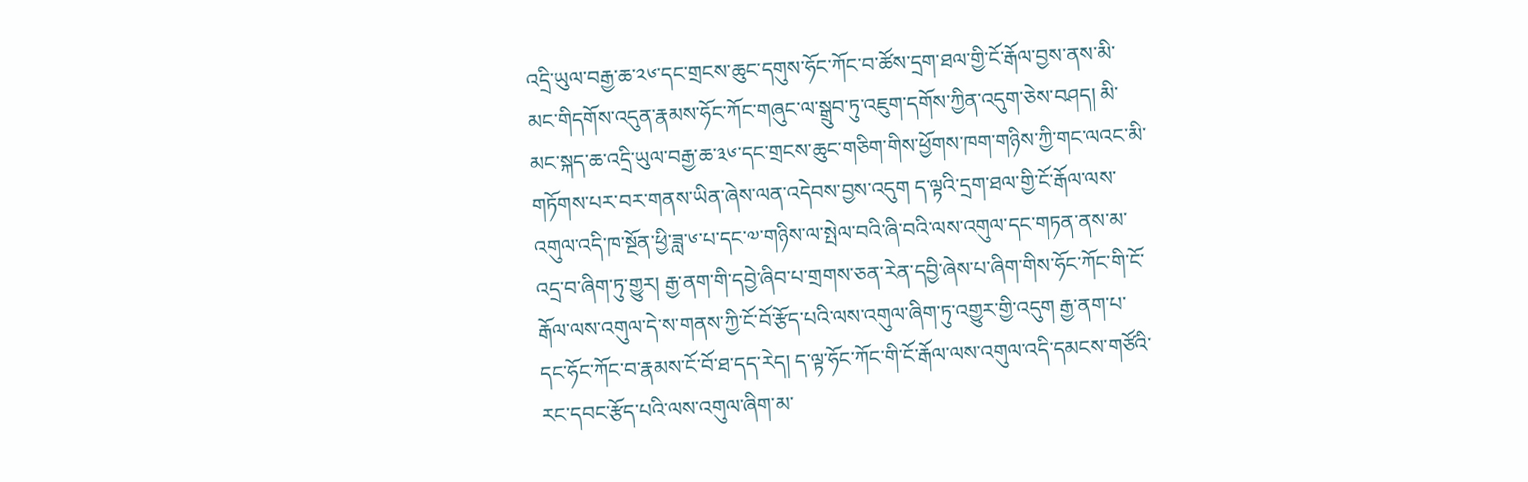འདྲི་ཡུལ་བརྒྱ་ཆ་༢༦་དང་གྲངས་ཆུང་དགུས་ཧོང་ཀོང་བ་ཚོས་དྲག་ཐལ་གྱི་ངོ་རྒོལ་བྱས་ནས་མི་མང་གིདགོས་འདུན་རྣམས་ཧོང་ཀོང་གཞུང་ལ་སྒྲུབ་ཏུ་འཇུག་དགོས་ཀྱིན་འདུག་ཅེས་བཤད། མི་མང་སྐད་ཆ་འདྲི་ཡུལ་བརྒྱ་ཆ་༣༦་དང་གྲངས་ཆུང་གཅིག་གིས་ཕྱོགས་ཁག་གཉིས་ཀྱི་གང་ལའང་མི་གཏོགས་པར་བར་གནས་ཡིན་ཞེས་ལན་འདེབས་བྱས་འདུག ད་ལྟའི་དྲག་ཐལ་གྱི་ངོ་རྒོལ་ལས་འགུལ་འདི་ཁ་སྔོན་ཕྱི་ཟླ་༦་པ་དང་༧་གཉིས་ལ་སྤེལ་བའི་ཞི་བའི་ལས་འགུལ་དང་གཏན་ནས་མ་འདྲ་བ་ཞིག་ཏུ་གྱུར། རྒྱ་ནག་གི་དབྱེ་ཞིབ་པ་གྲགས་ཅན་རེན་དབྱི་ཞེས་པ་ཞིག་གིས་ཧོང་ཀོང་གི་ངོ་རྒོལ་ལས་འགུལ་དེ་ས་གནས་ཀྱི་ངོ་བོ་རྩོད་པའི་ལས་འགུལ་ཞིག་ཏུ་འགྱུར་གྱི་འདུག རྒྱ་ནག་པ་དང་ཧོང་ཀོང་བ་རྣམས་ངོ་བོ་ཐ་དད་རེད། ད་ལྟ་ཧོང་ཀོང་གི་ངོ་རྒོལ་ལས་འགུལ་འདི་དམངས་གཙོའི་རང་དབང་རྩོད་པའི་ལས་འགུལ་ཞིག་མ་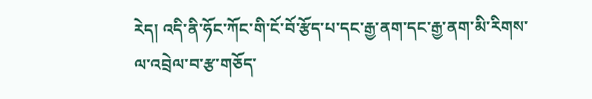རེད། འདི་ནི་ཧོང་ཀོང་གི་ངོ་བོ་རྩོད་པ་དང་རྒྱ་ནག་དང་རྒྱ་ནག་མི་རིགས་ལ་འབྲེལ་བ་རྩ་གཅོད་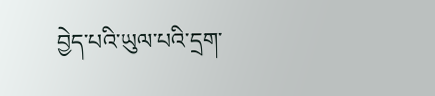བྱེད་པའི་ཡུལ་པའི་དྲག་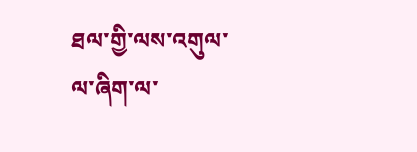ཐལ་གྱི་ལས་འགུལ་ལ་ཞིག་ལ་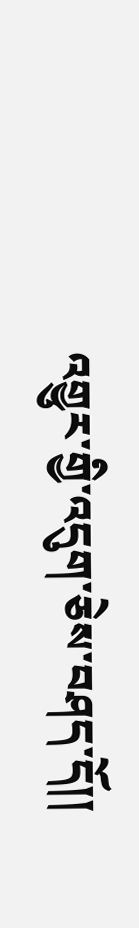འགྱུར་གྱི་འདུག་ཅེས་བཤད་དོ།།